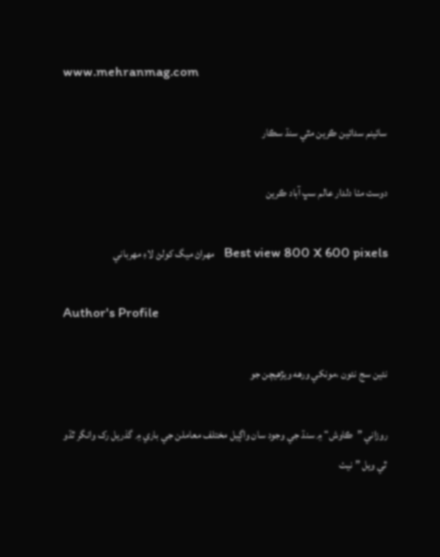www.mehranmag.com

سائينم سدائين ڪرين مٿي سنڌ سڪار

دوست مٺا دلدار عالم سڀ آباد ڪرين

Best view 800 X 600 pixels   مهراڻ ميگ کولڻ لاءِ مهرباني

Author's Profile

نئين سج نئون ،مونکي ورهه ويڙهيچن جو

روزاني ”ڪاوش“ ۾ سنڌ جي وجود سان واڳيل مختلف معاملن جي باري ۾ گذريل رک وانگر ٿڌو ٿي ويل ” نيٺ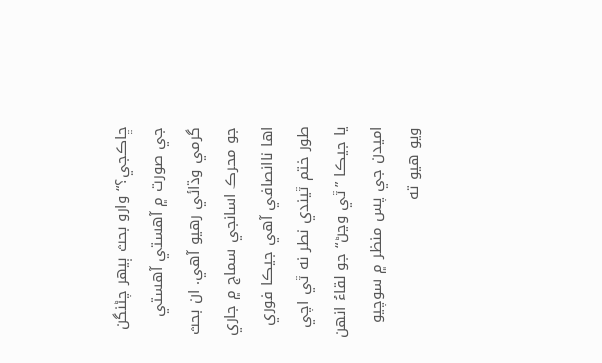ڇاڪجي؟“ وارو بحث ٻيهر چڻنگن جي صورت ۾ آهستي آهستي گرمي وڌائي رهيو آهي. ان بحث جو محرڪ اسانجي سماج ۾ جاري اها ناانصافي آهي جيڪا فوري طور ختم ٿيندي نطر نه ٿي اچي يا جيڪا ”ٿي وڃڻ“ جو لقاءُ انهن اميدن جي پس منظر ۾ سوچيو ويو هيو ته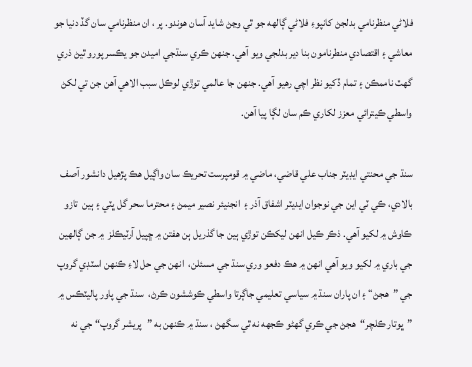فلاڻي منظرنامي بدلجڻ کانپوءِ فلاڻي ڳالهه جو ٿي وڃڻ شايد آسان هوندو. پر ، ان منظرنامي سان گڏ دنيا جو معاشي ۽ اقتصادي منطرنامون بنا دير بدلجي ويو آهي. جنهن ڪري سنڌجي اميدن جو يڪسر پورو ٿيڻ ذري گهٽ ناممڪن ۽ تمام ڏکيو نظر اچي رهيو آهي. جنهن جا عالمي توڙي لوڪل سبب الاهي آهن جن تي لکڻ واسطي ڪيترائي معزز لکاري ڪم سان لڳا پيا آهن.

سنڌ جي محنتي ايڊيٽر جناب علي قاضي، ماضي ۾ قومپرست تحريڪ سان واڳيل هڪ پڙهيل دانشور آصف بالادي، ڪي ٽي اين جي نوجوان ايديٽر اشفاق آذر ۽  انجنيئر نصير ميمڻ ۽ محترما سحر گل ڀٽي ۽ ٻين  تازو ڪاوش ۾ لکيو آهي. ذڪر ڪيل انهن ليکڪن توڙي ٻين جا گذريل ٻن هفتن ۾ ڇپيل آرٽيڪلز  ۾ جن ڳالهين جي باري ۾ لکيو ويو آهي انهن ۾ هڪ دفعو وري سنڌ جي مسئلن،  انهن جي حل لاءِ ڪنهن اسٽڊي گروپ جي ”هجڻ“ ۽ ان پاران سنڌ ۾ سياسي تعليمي جاڳرتا واسطي ڪوششون ڪرڻ،  سنڌ جي پاور پاليٽڪس ۾ ”ڀوتار ڪلچر“  هجڻ جي ڪري گهڻو ڪجهه نه ٿي سگهڻ ، سنڌ ۾ ڪنهن به ”پريشر گروپ“ جي نه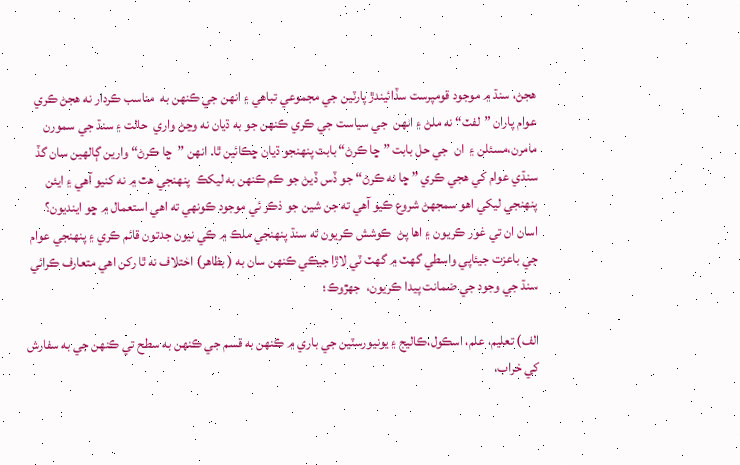هجڻ، سنڌ ۾ موجود قومپرست سڏائيندڙ پارٽين جي مجموعي تباهي ۽ انهن جي ڪنهن به  مناسب ڪردار نه هجڻ ڪري عوام پاران ”لفٽ“ نه ملڻ ۽ انهن  جي سياست جي ڪري ڪنهن جو به ڌيان نه وڃڻ واري  حالت ۽ سنڌ جي سمورن مامرن،مسئلن ۽  ان  جي حل بابت ” ڇا ڪرڻ“ بابت پنهنجو ڌيان ڇڪائين ٿا. انهن ”ڇا ڪرڻ“ وارين ڳالهين سان گڏ سنڌي عوام کي هجي ڪري ” ڇا نه ڪرڻ“ جو ڏس ڏيڻ جو ڪم ڪنهن به ليکڪ  پنهنجي هٿ ۾ نه کنيو آهي ۽ ايئن پنهنجي ليکي اهو سمجهڻ شروع ڪيو آهي ته جن شين جو ذڪر ئي موجود ڪونهي ته اهي استعمال ۾ ڇو اينديون؟ اسان ان تي غور ڪريون ۽ اها پڻ  ڪوشش ڪريون ته سنڌ پنهنجي ملڪ ۾ ڪي نيون جدتون قائم ڪري ۽ پنهنجي عوام جي باعزت جيئاپي واسطي گهٽ ۾ گهٽ ٽي لاڙا جيڪي ڪنهن سان به ( بظاهر) اختلاف نه ٿا رکن اهي متعارف ڪرائي سنڌ جي وجود جي ضمانت پيدا ڪريون،  جهڙوڪ؛

الف) تعليم، علم، اسڪول،ڪاليج ۽ يونيورسٽين جي باري ۾ ڪنهن به قسم جي ڪنهن به سطح تي ڪنهن جي به سفارش کي خراب،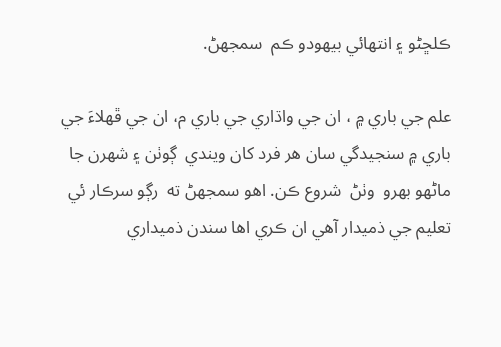ڪلڇڻو ۽ انتهائي بيهودو ڪم  سمجهڻ.

علم جي باري ۾ ، ان جي واڌاري جي باري م، ان جي ڦهلاءَ جي باري ۾ سنجيدگي سان هر فرد کان ويندي  ڳوٺن ۽ شهرن جا ماڻهو بهرو  وٺڻ  شروع ڪن. اهو سمجهڻ ته  رڳو سرڪار ئي تعليم جي ذميدار آهي ان ڪري اها سندن ذميداري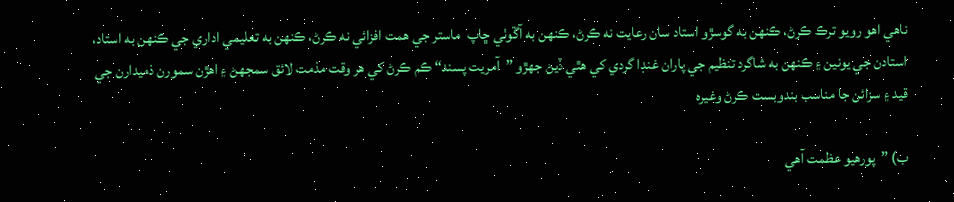ناهي اهو رويو ترڪ ڪرڻ، ڪنهن به گوسڙو استاد سان رعايت نه ڪرڻ، ڪنهن به آڱوٺي ڇاپ  ماستر جي همت افزائي نه ڪرڻ، ڪنهن به تعليمي اداري جي ڪنهن به استاد، استادن جي يونين ۽ ڪنهن به شاگرد تنظيم جي پاران غنڊا گردي کي هٿي ڏيڻ جهڙو ”آمريت پسند“ ڪم ڪرڻ کي هر وقت مذمت لائق سمجهڻ ۽ اهڙن سمورن ذميدارن جي قيد ۽ سزائن جا مناسب بندوبست ڪرڻ وغيره

ب) ”پورهيو عظمت آهي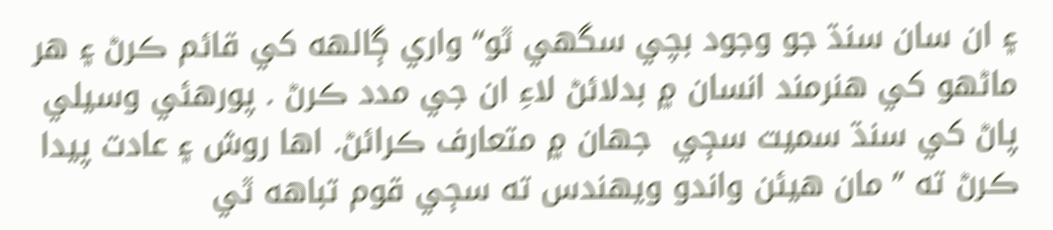۽ ان سان سنڌ جو وجود بچي سگهي ٿو“ واري ڳالهه کي قائم ڪرڻ ۽ هر ماڻهو کي هنرمند انسان ۾ بدلائڻ لاءِ ان جي مدد ڪرڻ . پورهئي وسيلي پاڻ کي سنڌ سميت سڄي  جهان ۾ متعارف ڪرائڻ. اها روش ۽ عادت پيدا ڪرڻ ته ” مان هيئن واندو ويهندس ته سڄي قوم تباهه ٿي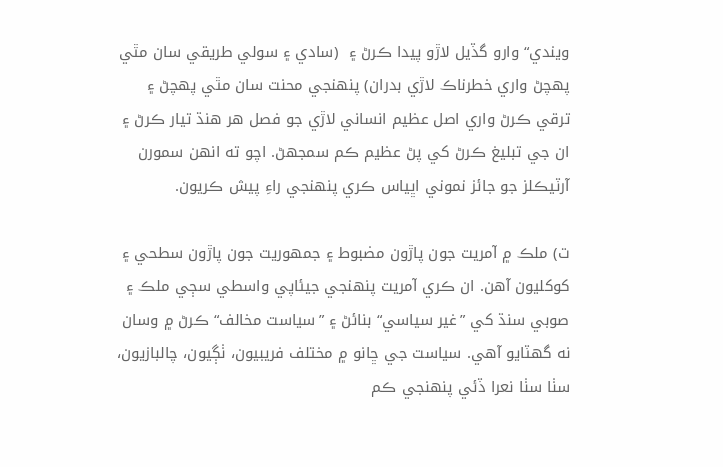ويندي“ وارو گڏيل لاڙو پيدا ڪرڻ ۽  (سادي ۽ سولي طريقي سان مٿي پهچڻ واري خطرناڪ لاڙي بدران) پنهنجي محنت سان مٿي پهچڻ ۽ ترقي ڪرڻ واري اصل عظيم انساني لاڙي جو فصل هر هنڌ تيار ڪرڻ ۽ ان جي تبليغ ڪرڻ کي پڻ عظيم ڪم سمجهڻ. اچو ته انهن سمورن آرٽيڪلز جو جائز نموني اڀياس ڪري پنهنجي راءِ پيش ڪريون.

ت) ملڪ ۾ آمريت جون پاڙون مضبوط ۽ جمهوريت جون پاڙون سطحي ۽ کوکليون آهن. ان ڪري آمريت پنهنجي جيئاپي واسطي سڄي ملڪ ۽ صوبي سنڌ کي ”غير سياسي“ بنائڻ ۽ ”سياست مخالف“ ڪرڻ ۾ وسان نه گهٽايو آهي. سياست جي ڇانو ۾ مختلف فريبيون، ٺڳيون، چالبازيون، سٺا سٺا نعرا ڏئي پنهنجي ڪم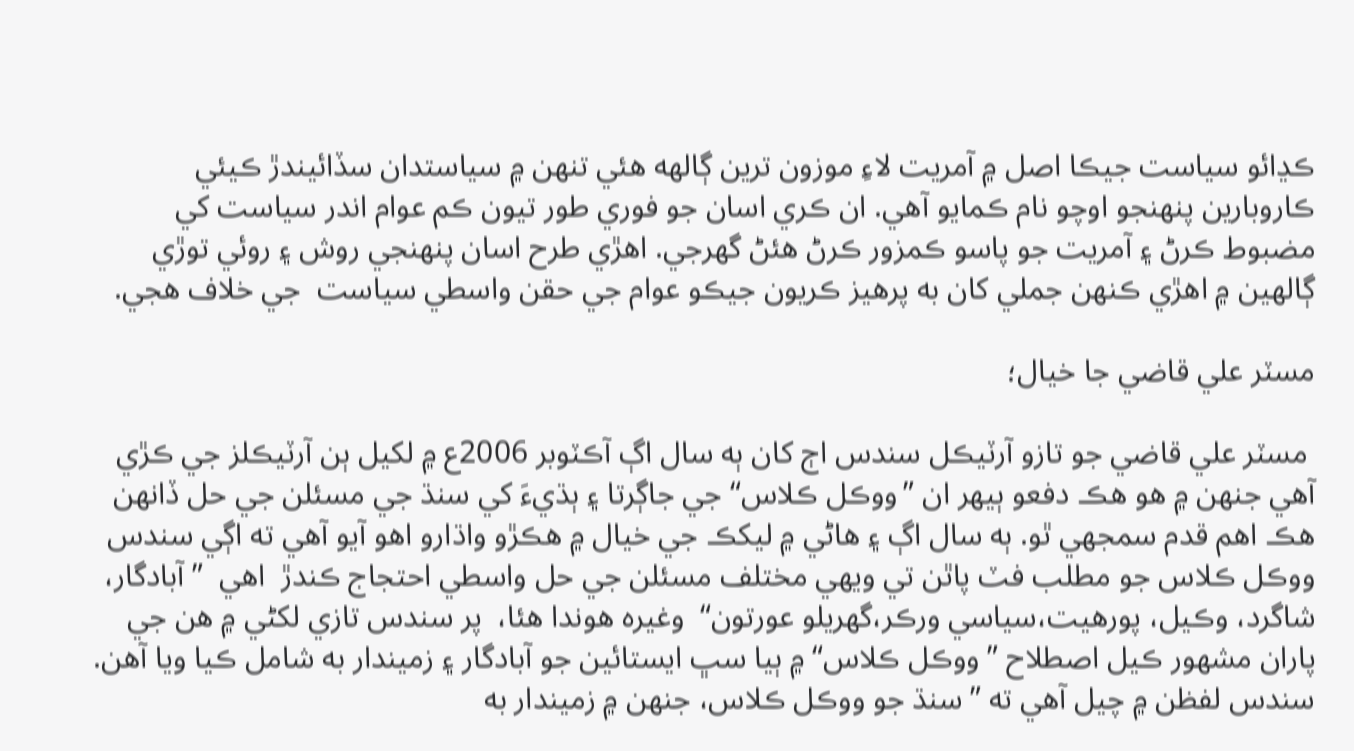ڪڍائو سياست جيڪا اصل ۾ آمريت لاءِ موزون ترين ڳالهه هئي تنهن ۾ سياستدان سڏائيندڙ ڪيئي ڪاروبارين پنهنجو اوچو نام ڪمايو آهي. ان ڪري اسان جو فوري طور تيون ڪم عوام اندر سياست کي مضبوط ڪرڻ ۽ آمريت جو پاسو ڪمزور ڪرڻ هئڻ گهرجي. اهڙي طرح اسان پنهنجي روش ۽ روئي توڙي ڳالهين ۾ اهڙي ڪنهن جملي کان به پرهيز ڪريون جيڪو عوام جي حقن واسطي سياست  جي خلاف هجي.

مسٽر علي قاضي جا خيال؛

 مسٽر علي قاضي جو تازو آرٽيڪل سندس اڄ کان ٻه سال اڳ آڪٽوبر 2006ع ۾ لکيل ٻن آرٽيڪلز جي ڪڙي آهي جنهن ۾ هو هڪ دفعو ٻيهر ان ”ووڪل ڪلاس“ جي جاڳرتا ۽ ٻڌيءَ کي سنڌ جي مسئلن جي حل ڏانهن هڪ اهم قدم سمجهي ٿو. ٻه سال اڳ ۽ هاڻي ۾ ليکڪ جي خيال ۾ هڪڙو واڌارو اهو آيو آهي ته اڳي سندس ووڪل ڪلاس جو مطلب فٽ پاٿن تي ويهي مختلف مسئلن جي حل واسطي احتجاج ڪندڙ  اهي  ” آبادگار، شاگرد، وڪيل، پورهيت،سياسي ورڪر،گهريلو عورتون“  وغيره هوندا هئا،  پر سندس تازي لکڻي ۾ هن جي پاران مشهور ڪيل اصطلاح ” ووڪل ڪلاس“ ۾ ٻيا سڀ ايستائين جو آبادگار ۽ زميندار به شامل ڪيا ويا آهن. سندس لفظن ۾ چيل آهي ته ” سنڌ جو ووڪل ڪلاس، جنهن ۾ زميندار به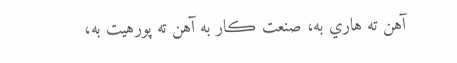آهن ته هاري به، صنعت ڪار به آهن ته پورهيت به،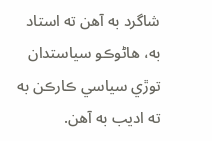شاگرد به آهن ته استاد به، هاڻوڪو سياستدان توڙي سياسي ڪارڪن به ته اديب به آهن.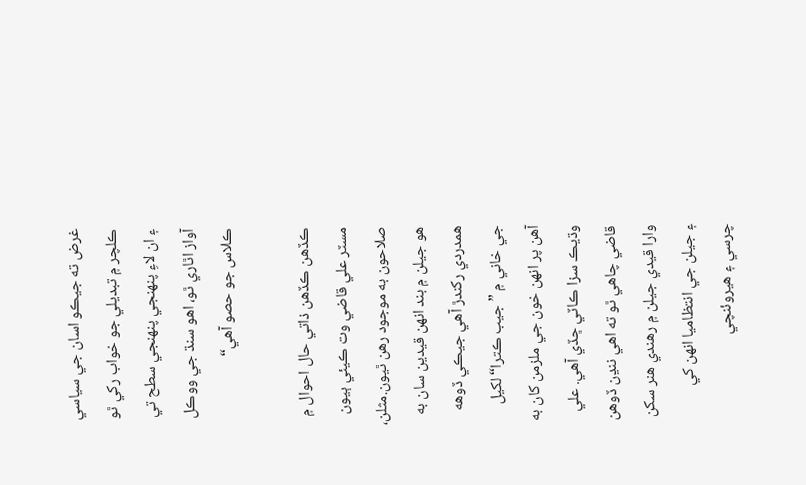غرض ته جيڪو اسان جي سياسي ڪلچر ۾ تبديلي جو خواب رکي ٿو ۽ ان لاءِ پنهنجي پنهنجي سطح تي آواز اٿاري ٿو، اهو سنڌ جي ووڪل ڪلاس جو حصو آهي“

ڪڏهن ڪڏهن ذاتي حال احوال ۾ مسٽر علي قاضي وت ڪيئي ٻيون صلاحون به موجود رهن ٿيون.مثلن،  هو جيلن ۾ بند انهن قيدين سان به همدردي رکندڙ آهي جيڪي ڏوهه جي خاني ۾ ” جيب ڪترا“ لکيل آهن پر انهن خون جي ملزمن کان به وڌيڪ سزا ڪاٽي ڇڏي آهي. علي قاضي چاهي ٿو ته اهي ننڍن ڏوهن وارا قيدي جيلن ۾ رهندي هنر سکن ۽ جيلن جي انتظاميا انهن کي چرسي ۽ هيروئنچي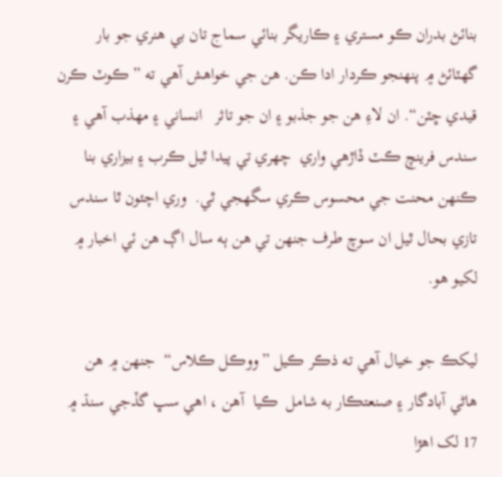بنائڻ بدران ڪو مستري ۽ ڪاريگر بنائي سماج تان بي هنري جو بار گهٽائڻ ۾ پنهنجو ڪردار ادا ڪن. هن جي خواهش آهي ته ” ڪوٽ ڪرن قيدي ڇٽن“. ان لاءِ هن جو جذبو ۽ ان جو تاثر   انساني ۽ مهذب آهي ۽ سندس فرينچ ڪٽ ڏاڙهي واري  چهري تي پيدا ٿيل ڪرب ۽ بيزاري بنا ڪنهن محنت جي محسوس ڪري سگهجي ٿي.  وري اچئون ٿا سندس تازي بحال ٿيل ان سوچ طرف جنهن تي هن ٻه سال اڳ هن ئي اخبار ۾ لکيو هو.

ليکڪ جو خيال آهي ته ذڪر ڪيل ”ووڪل ڪلاس“  جنهن ۾ هن  هاڻي آبادگار ۽ صنعتڪار به شامل  ڪيا  آهن ، اهي سڀ گڏجي سنڌ ۾ 17 لک اهڙا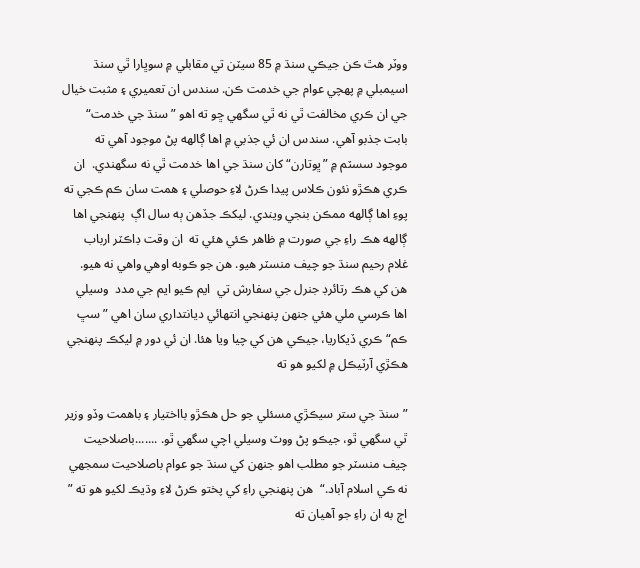ووٽر هٿ ڪن جيڪي سنڌ ۾ 85 سيٽن تي مقابلي ۾ سوڀارا ٿي سنڌ اسيمبلي ۾ پهچي عوام جي خدمت ڪن. سندس ان تعميري ۽ مثبت خيال جي ان ڪري مخالفت ٿي نه ٿي سگهي ڇو ته اهو ” سنڌ جي خدمت“  بابت جذبو آهي. سندس ان ئي جذبي ۾ اها ڳالهه پڻ موجود آهي ته موجود سسٽم ۾ ”ڀوتارن“ کان سنڌ جي اها خدمت ٿي نه سگهندي.  ان ڪري هڪڙو نئون ڪلاس پيدا ڪرڻ لاءِ حوصلي ۽ همت سان ڪم ڪجي ته پوءِ اها ڳالهه ممڪن بنجي ويندي. ليکڪ جڏهن ٻه سال اڳ  پنهنجي اها ڳالهه هڪ راءِ جي صورت ۾ ظاهر ڪئي هئي ته  ان وقت ڊاڪٽر ارباب غلام رحيم سنڌ جو چيف منسٽر هيو. هن جو ڪوبه اوهي واهي نه هيو. هن کي هڪ رتائرڊ جنرل جي سفارش تي  ايم ڪيو ايم جي مدد  وسيلي اها ڪرسي ملي هئي جنهن پنهنجي انتهائي ديانتداري سان اهي ”سڀ ڪم“ ڪري ڏيکاريا، جيڪي هن کي چيا ويا هئا. ان ئي دور ۾ ليکڪ پنهنجي هڪڙي آرٽيڪل ۾ لکيو هو ته

” سنڌ جي ستر سيڪڙي مسئلي جو حل هڪڙو بااختيار ۽ باهمت وڏو وزير ٿي سگهي ٿو، جيڪو پڻ ووٽ وسيلي اچي سگهي ٿو. .......باصلاحيت چيف منسٽر جو مطلب اهو جنهن کي سنڌ جو عوام باصلاحيت سمجهي نه ڪي اسلام آباد.“  هن پنهنجي راءِ کي پختو ڪرڻ لاءِ وڌيڪ لکيو هو ته ”  اڄ به ان راءِ جو آهيان ته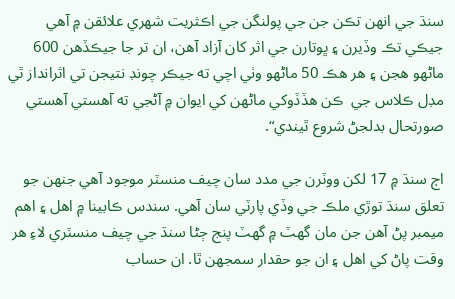سنڌ جي انهن تڪن جن جي پولنگن جي اڪثريت شهري علائقن ۾ آهي جيڪي تڪ وڏيرن ۽ ڀوتارن جي اثر کان آزاد آهن، ان تر جا جيڪڏهن 600 ماڻهو هجن ۽ هر هڪ 50 ماڻهو وٺي اچي ته جيڪر چونڊ نتيجن تي اثرانداز ٿي مڊل ڪلاس جي  ڪن هڏڏوکي ماڻهن کي ايوان ۾ آڻجي ته آهستي آهستي صورتحال بدلجڻ شروع ٿيندي“.

اڄ سنڌ ۾ 17 لکن ووٽرن جي مدد سان چيف منسٽر موجود آهي جنهن جو تعلق سنڌ توڙي ملڪ جي وڏي پارٽي سان آهي. سندس ڪابينا ۾ اهل ۽ اهم ميمبر پڻ آهن جن مان گهٽ ۾ گهٽ پنج ڄڻا سنڌ جي چيف منسٽري لاءِ هر وقت پاڻ کي اهل ۽ ان جو حقدار سمجهن ٿا. ان حساب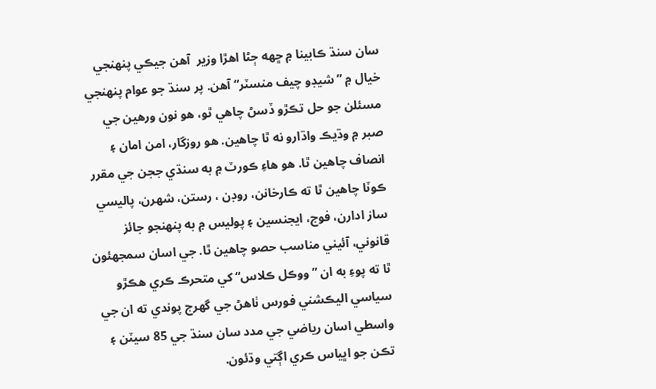سان سنڌ ڪابينا ۾ ڇهه ڄڻا اهڙا وزير  آهن جيڪي پنهنجي خيال ۾ ” شيڊو چيف منسٽر“ آهن. پر سنڌ جو عوام پنهنجي مسئلن جو حل تڪڙو ڏسڻ چاهي ٿو، هو نون ورهين جي صبر ۾ وڌيڪ واڌارو نه ٿا چاهين. هو روزگار، امن امان ۽ انصاف چاهين ٿا. هو هاءِ ڪورٽ ۾ به سنڌي ججن جي مقرر ڪوٽا چاهين ٿا ته ڪارخانن، روڊن ، رستن، شهرن، پاليسي ساز ادارن، فوج، ايجنسين ۽ پوليس ۾ به پنهنجو جائز قانوني، آئيني مناسب حصو چاهين ٿا. جي اسان سمجهئون ٿا ته پوءِ به ان ”ووڪل ڪلاس“ کي متحرڪ ڪري هڪڙو سياسي اليڪشني فورس ٺاهڻ جي گهرج پوندي ته ان جي واسطي اسان رياضي جي مدد سان سنڌ جي 85 سيٽن ۽ تڪن جو اڀياس ڪري اڳتي وڌئون.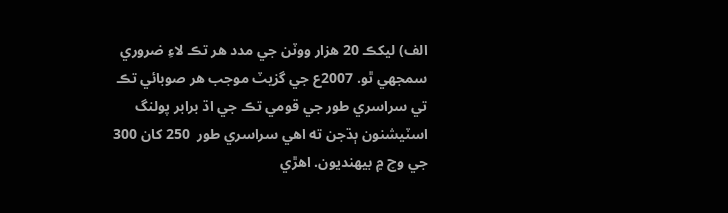الف) ليکڪ 20 هزار ووٽن جي مدد هر تڪ لاءِ ضروري سمجهي ٿو. 2007ع جي گزيٽ موجب هر صوبائي تڪ تي سراسري طور جي قومي تڪ جي اڌ برابر پولنگ اسٽيشنون ٻڌجن ته اهي سراسري طور  250 کان 300 جي وچ ۾ بيهنديون. اهڙي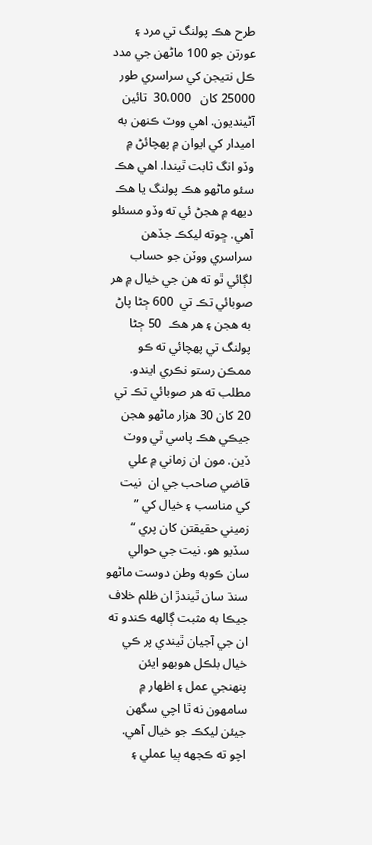طرح هڪ پولنگ تي مرد ۽ عورتن جو 100 ماڻهن جي مدد  ڪل نتيجن کي سراسري طور 25000 کان   30،000  تائين آڻينديون. اهي ووٽ ڪنهن به اميدار کي ايوان ۾ پهچائڻ ۾ وڏو انگ ثابت ٿيندا. اهي هڪ سئو ماڻهو هڪ پولنگ يا هڪ ديهه ۾ هجڻ ئي ته وڏو مسئلو آهي. ڇوته ليکڪ جڏهن سراسري ووٽن جو حساب لڳائي ٿو ته هن جي خيال ۾ هر صوبائي تڪ تي  600 ڄڻا پاڻ  به هجن ۽ هر هڪ  50 ڄڻا پولنگ تي پهچائي ته ڪو ممڪن رستو نڪري ايندو. مطلب ته هر صوبائي تڪ تي 20 کان 30 هزار ماڻهو هجن جيڪي هڪ پاسي ٿي ووٽ ڏين. مون ان زماني ۾ علي قاضي صاحب جي ان  نيت کي مناسب ۽ خيال کي ” زميني حقيقتن کان پري “ سڏيو هو. نيت جي حوالي سان ڪوبه وطن دوست ماڻهو سنڌ سان ٿيندڙ ان ظلم خلاف جيڪا به مثبت ڳالهه ڪندو ته ان جي آجيان ٿيندي پر ڪي خيال بلڪل هوبهو ايئن پنهنجي عمل ۽ اظهار ۾ سامهون نه ٿا اچي سگهن جيئن ليکڪ جو خيال آهي.  اچو ته ڪجهه ٻيا عملي ۽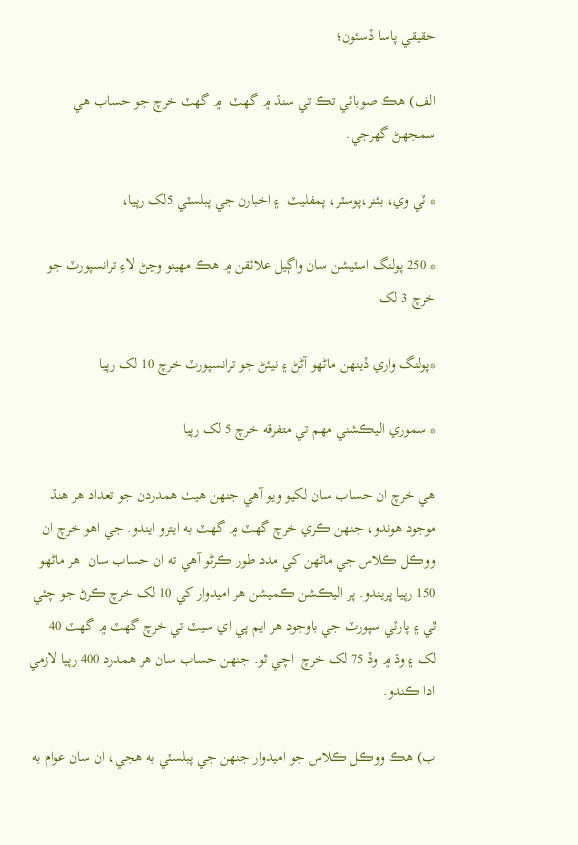حقيقي پاسا ڏسئون؛

الف) هڪ صوبائي تڪ تي سنڌ ۾ گهٽ  ۾ گهٽ خرچ جو حساب هي سمجهڻ گهرجي.

* ٽي وي، بئنر،پوسٽر، پمفليٽ  ۽ اخبارن جي پبلسٽي 5لک رپيا،

* 250 پولنگ اسٽيشن سان واڳيل علائقن ۾ هڪ مهينو وڃڻ لاءِ ترانسپورٽ جو خرچ 3 لک

*پولنگ واري ڏينهن ماڻهو آڻڻ ۽ نيئڻ جو ترانسپورٽ خرچ 10 لک رپيا

* سموري اليڪشني مهم تي متفرقه خرچ 5 لک رپيا

هي خرچ ان حساب سان لکيو ويو آهي جنهن هيٺ همدردن جو تعداد هر هنڌ موجود هوندو، جنهن ڪري خرچ گهٽ ۾ گهٽ به ايترو ايندو. جي اهو خرچ ان ووڪل ڪلاس جي ماڻهن کي مدد طور ڪرڻو آهي ته ان حساب سان  هر ماڻهو  150 رپيا ڀريندو. پر اليڪشن ڪميشن هر اميدوار کي 10 لک خرچ ڪرڻ جو چئي ٿي ۽ پارٽي سپورٽ جي باوجود هر ايم پي اي سيٽ تي خرچ گهٽ ۾ گهٽ 40 لک ۽ وڌ ۾ وڏ 75 لک خرچ  اچي ٿو. جنهن حساب سان هر همدرد 400 رپيا لازمي ادا ڪندو.

ب) هڪ ووڪل ڪلاس جو اميدوار جنهن جي پبلسٽي به هجي، ان سان عوام به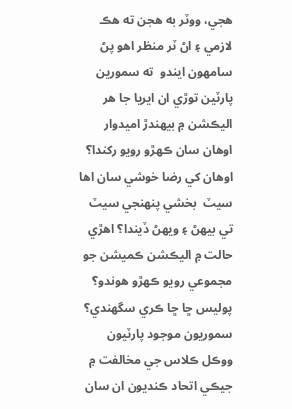هجي، ووٽر به هجن ته هڪ لازمي ۽ اڻ ٽر منظر اهو پڻ سامهون ايندو  ته سمورين پارٽين توڙي ان ايريا جا هر اليڪشن ۾ بيهندڙ اميدوار اوهان سان ڪهڙو رويو رکندا؟ اوهان کي رضا خوشي سان اها سيٽ  بخشي پنهنجي سيٽ تي بيهڻ ۽ ويهڻ ڏيندا؟ اهڙي حالت ۾ اليڪشن ڪميشن جو مجموعي رويو ڪهڙو هوندو؟ پوليس ڇا ڇا ڪري سگهندي؟ سموريون موجود پارٽيون ووڪل ڪلاس جي مخالفت ۾ جيڪي اتحاد ڪنديون ان سان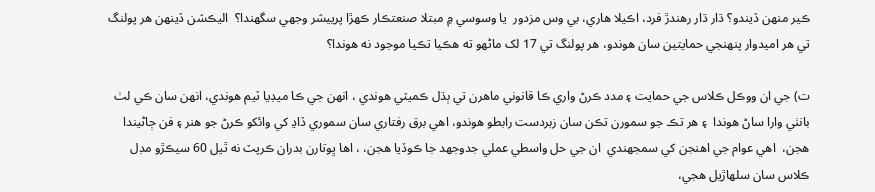ڪير منهن ڏيندو؟ ڌار ڌار رهندڙ فرد، اڪيلا هاري، بي وس مزدور  يا وسوسي ۾ مبتلا صنعتڪار ڪهڙا پرييشر وجهي سگهندا؟  اليڪشن ڏينهن هر پولنگ تي هر اميدوار پنهنجي حمايتين سان هوندو، هر پولنگ تي 17 لک ماڻهو ته هڪيا تڪيا موجود نه هوندا؟

ت) جي ان ووڪل ڪلاس جي حمايت ۽ مدد ڪرڻ واري ڪا قانوني ماهرن تي ٻڌل ڪميٽي هوندي ، انهن جي ڪا ميڊيا ٽيم هوندي، انهن سان ڪي لٺ بانٺي وارا ساڻ هوندا  ۽ هر تڪ جو سمورن تڪن سان زبردست رابطو هوندو، اهي برق رفتاري سان سموري ڏاڍ کي وائکو ڪرڻ جو هنر ۽ فن ڄاڻيندا هجن،  اهي عوام جي اهنجن کي سمجهندي  ان جي حل واسطي عملي جدوجهد جا ڪوڏيا هجن، ، اها ڀوتارن بدران ڪرپٽ نه ٿيل 60 سيڪڙو مڊل ڪلاس سان سلهاڙيل هجي،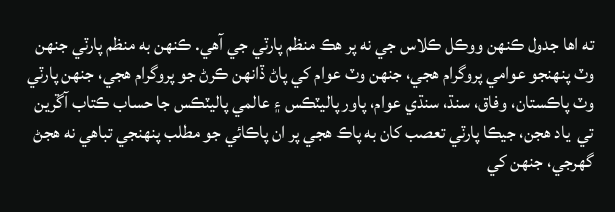ته اها جدول ڪنهن ووڪل ڪلاس جي نه پر هڪ منظم پارٽي جي آهي. ڪنهن به منظم پارٽي جنهن وٽ پنهنجو عوامي پروگرام هجي، جنهن وٽ عوام کي پاڻ ڏانهن ڪرڻ جو پروگرام هجي، جنهن پارٽي وٽ پاڪستان، وفاق، سنڌ، سنڌي عوام، پاور پاليٽڪس ۽ عالمي پاليٽڪس جا حساب ڪتاب آڱرين تي  ياد هجن، جيڪا پارٽي تعصب کان به پاڪ هجي پر ان پاڪائي جو مطلب پنهنجي تباهي نه هجڻ گهرجي، جنهن کي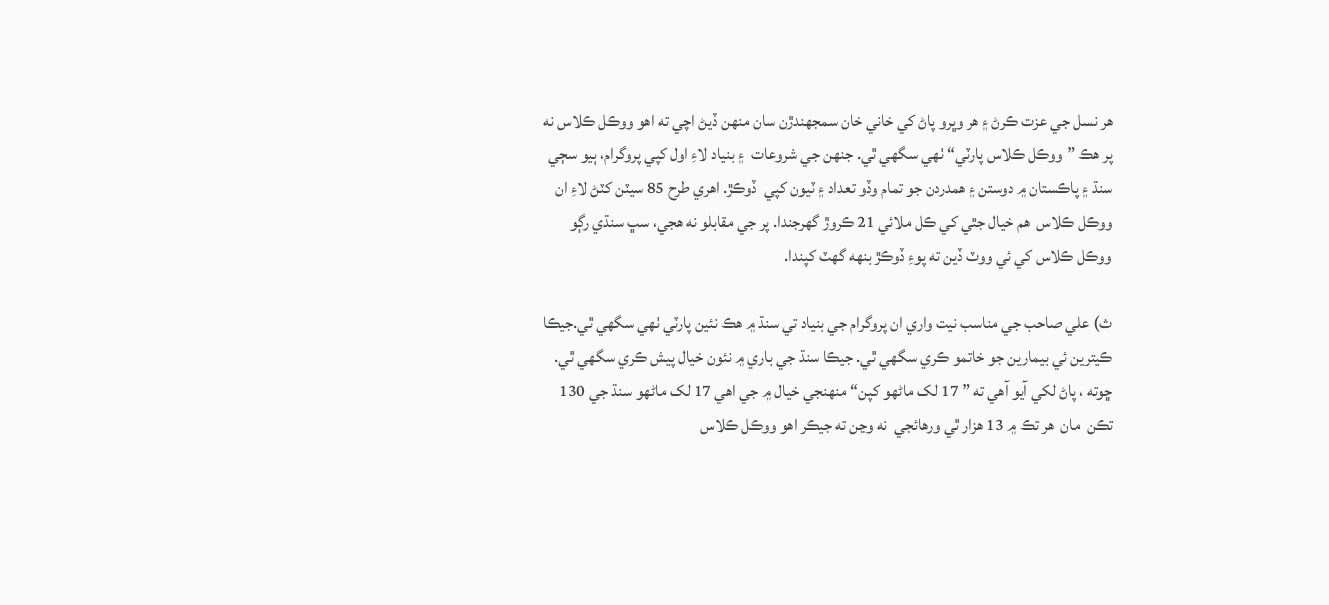هر نسل جي عزت ڪرڻ ۽ هر وڀرو پاڻ کي خاني خان سمجهندڙن سان منهن ڏيڻ اچي ته اهو ووڪل ڪلاس نه پر هڪ ”ووڪل ڪلاس پارٽي“ ٺهي سگهي ٿي. جنهن جي شروعات  ۽ بنياد لاءِ اول کپي پروگرام، ٻيو سڄي سنڌ ۽ پاڪستان ۾ دوستن ۽ همدردن جو تمام وڏو تعداد ۽ ٽيون کپي  ڏوڪڙ. اهري طرح 85 سيٽن کٽڻ لاءِ ان  ووڪل ڪلاس  هم خيال جٿي کي ڪل ملائي 21 ڪروڙ گهرجندا. پر جي مقابلو نه هجي، سڀ سنڌي رڳو ووڪل ڪلاس کي ئي ووٽ ڏين ته پوءِ ڏوڪڙ بنهه گهٽ کپندا.

ث) علي صاحب جي مناسب نيت واري ان پروگرام جي بنياد تي سنڌ ۾ هڪ نئين پارٽي ٺهي سگهي ٿي.جيڪا ڪيترين ئي بيمارين جو خاتمو ڪري سگهي ٿي. جيڪا سنڌ جي باري ۾ نئون خيال پيش ڪري سگهي ٿي. ڇوته ، پاڻ لکي آيو آهي ته ” 17 لک ماڻهو کپن“ منهنجي خيال ۾ جي اهي 17 لک ماڻهو سنڌ جي 130 تڪن  مان  هر تڪ ۾ 13 هزار ٿي ورهائجي  نه وڃن ته جيڪر اهو ووڪل ڪلاس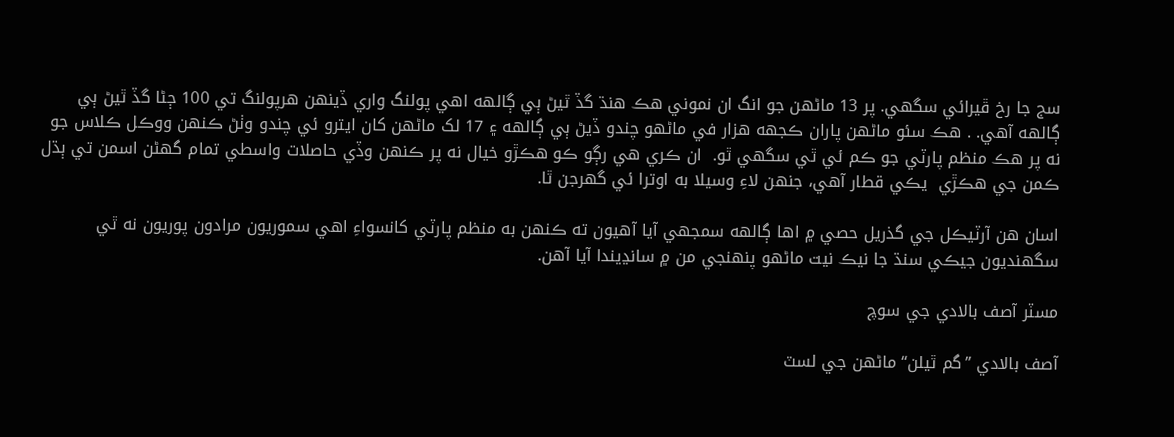سج جا رخ ڦيرائي سگهي. پر 13 ماڻهن جو انگ ان نموني هڪ هنڌ گڏ ٿيڻ ٻي ڳالهه اهي پولنگ واري ڏينهن هرپولنگ تي 100 ڄڻا گڏ ٿيڻ ٻي ڳالهه آهي. . هڪ سئو ماڻهن پاران ڪجهه هزار في ماڻهو چندو ڏيڻ ٻي ڳالهه ۽ 17 لک ماڻهن کان ايترو ئي چندو وٺڻ ڪنهن ووڪل ڪلاس جو نه پر هڪ منظم پارٽي جو ڪم ئي ٿي سگهي ٿو.  ان ڪري هي رڳو ڪو هڪڙو خيال نه پر ڪنهن وڏي حاصلات واسطي تمام گهڻن اسمن تي ٻڌل  ڪمن جي هڪڙي  يڪي قطار آهي، جنهن لاءِ وسيلا به اوترا ئي گهرجن ٿا.

اسان هن آرٽيڪل جي گذريل حصي ۾ اها ڳالهه سمجهي آيا آهيون ته ڪنهن به منظم پارٽي کانسواءِ اهي سموريون مرادون پوريون نه ٿي سگهنديون جيڪي سنڌ جا نيڪ نيت ماڻهو پنهنجي من ۾ سانڍيندا آيا آهن.

مسٽر آصف بالادي جي سوچ

آصف بالادي ”گم ٿيلن“ ماڻهن جي لسٽ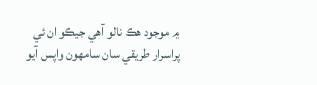۾ موجود هڪ نالو آهي جيڪو ان ئي پراسرار طريقي سان سامهون واپس آيو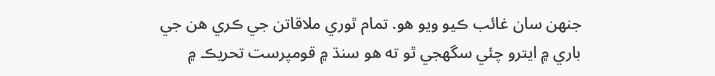جنهن سان غائب ڪيو ويو هو. تمام ٿوري ملاقاتن جي ڪري هن جي باري ۾ ايترو چئي سگهجي ٿو ته هو سنڌ ۾ قومپرست تحريڪ ۾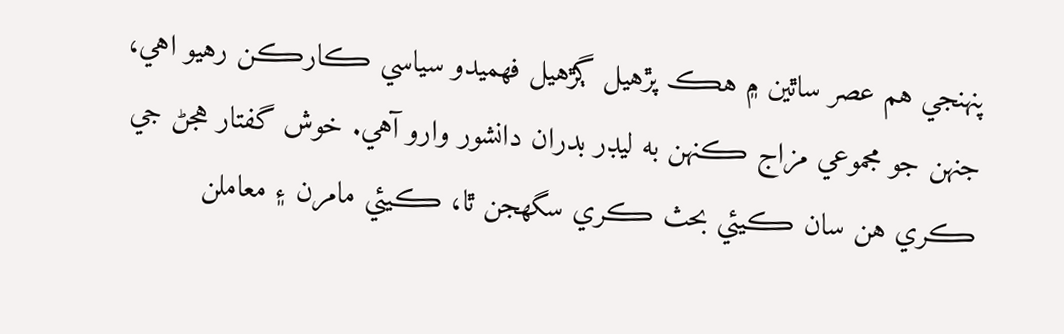پنهنجي هم عصر ساٿين ۾ هڪ پڙهيل ڳڙهيل فهميدو سياسي ڪارڪن رهيو اهي، جنهن جو مجموعي مزاج ڪنهن به ليڊر بدران دانشور وارو آهي. خوش گفتار هجڻ جي ڪري هن سان ڪيئي بحث ڪري سگهجن ٿا، ڪيئي مامرن ۽ معاملن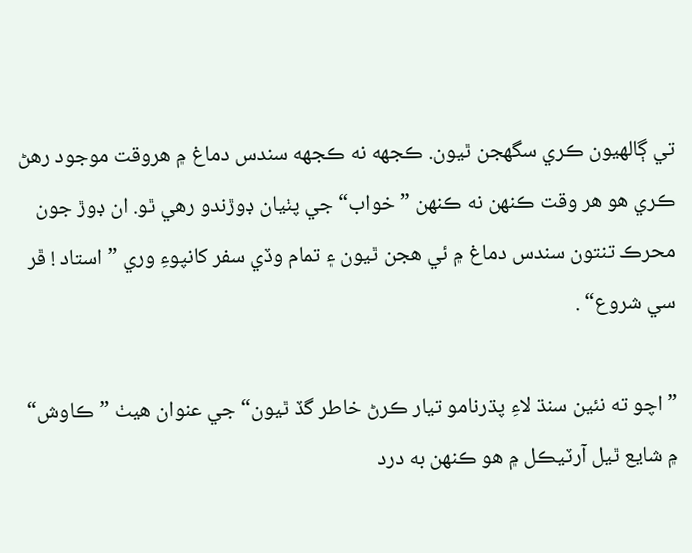تي ڳالهيون ڪري سگهجن ٿيون. ڪجهه نه ڪجهه سندس دماغ ۾ هروقت موجود رهڻ ڪري هو هر وقت ڪنهن نه ڪنهن ”خواب“ جي پٺيان ڊوڙندو رهي ٿو. ان ڊوڙ جون محرڪ تنتون سندس دماغ ۾ ئي هجن ٿيون ۽ تمام وڏي سفر کانپوءِ وري ”استاد ! ڦر سي شروع“ .

” اچو ته نئين سنڌ لاءِ پڌرنامو تيار ڪرڻ خاطر گڏ ٿيون“ جي عنوان هيٺ ”ڪاوش“ ۾ شايع ٿيل آرٽيڪل ۾ هو ڪنهن به درد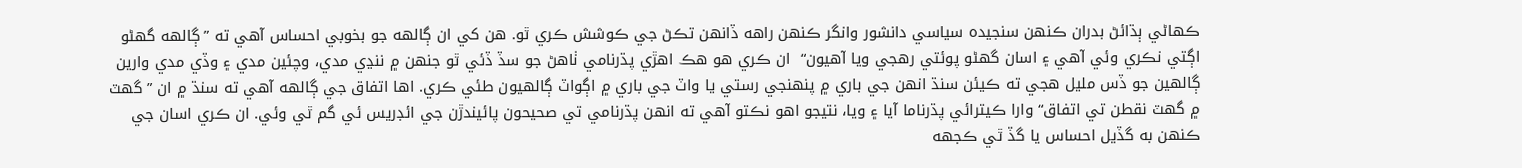ڪهاڻي ٻڌائڻ بدران ڪنهن سنجيده سياسي دانشور وانگر ڪنهن راهه ڏانهن تڪڻ جي ڪوشش ڪري ٿو. هن کي ان ڳالهه جو بخوبي احساس آهي ته ”ڳالهه گهڻو اڳتي نڪري وئي آهي ۽ اسان گهڻو پوئتي رهجي ويا آهيون“  ان ڪري هو هڪ اهڙي پڌرنامي ٺاهڻ جو سڏ ڏئي ٿو جنهن ۾ ننڍي مدي، وچئين مدي ۽ وڏي مدي وارين ڳالهين جو ڏس مليل هجي ته ڪيئن سنڌ انهن جي باري ۾ پنهنجي رستي يا واٽ جي باري ۾ اڳواٽ ڳالهيون طئي ڪري. اها اتفاق جي ڳالهه آهي ته سنڌ ۾ ان ” گهٽ ۾ گهٽ نقطن تي اتفاق“ وارا ڪيترائي پڌرناما آيا ۽ ويا، نتيجو اهو نڪتو آهي ته انهن پڌرنامي تي صحيحون پائيندڙن جي ائڊريس ئي گم ٿي وئي. ان ڪري اسان جي ڪنهن به گڏيل احساس يا گڏ ٿي ڪجهه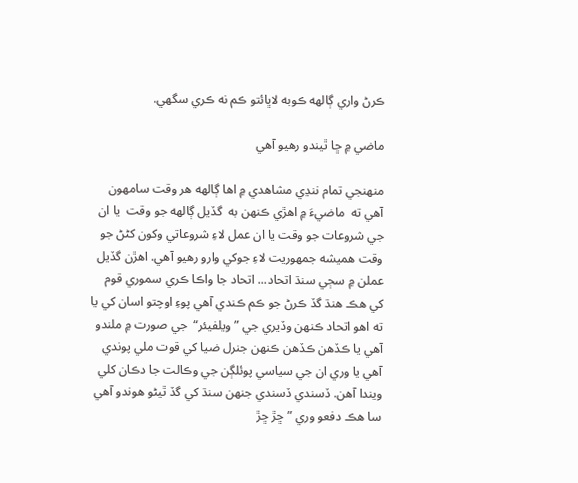ڪرڻ واري ڳالهه ڪوبه لاڀائتو ڪم نه ڪري سگهي.

ماضي ۾ ڇا ٿيندو رهيو آهي

منهنجي تمام ننڍي مشاهدي ۾ اها ڳالهه هر وقت سامهون آهي ته  ماضيءَ ۾ اهڙي ڪنهن به  گڏيل ڳالهه جو وقت  يا ان جي شروعات جو وقت يا ان عمل لاءِ شروعاتي وکون کڻڻ جو وقت هميشه جمهوريت لاءِ جوکي وارو رهيو آهي. اهڙن گڏيل عملن ۾ سڄي سنڌ اتحاد... اتحاد جا واڪا ڪري سموري قوم کي هڪ هنڌ گڏ ڪرڻ جو ڪم ڪندي آهي پوءِ اوچتو اسان کي يا ته اهو اتحاد ڪنهن وڏيري جي ” ويلفيئر“  جي صورت ۾ ملندو آهي يا ڪڏهن ڪڏهن ڪنهن جنرل ضيا کي قوت ملي پوندي آهي يا وري ان جي سياسي پوئلڳن جي وڪالت جا دڪان کلي ويندا آهن. ڏسندي ڏسندي جنهن سنڌ کي گڏ ٿيڻو هوندو آهي سا هڪ دفعو وري ” ڇڙ ڇڙ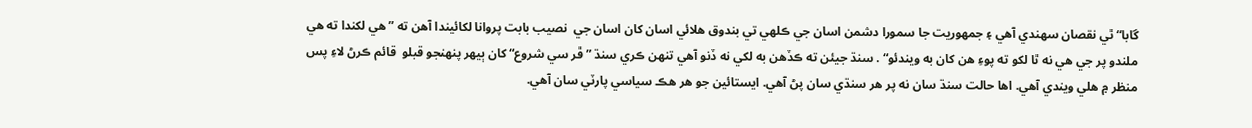گابا“ ٿي نقصان سهندي آهي ۽ جمهوريت جا سمورا دشمن اسان جي ڪلهي تي بندوق هلائي اسان کان اسان جي  نصيب بابت پروانا لکائيندا آهن ته ” هي لکندا ته هي ملندو پر جي هي نه ٿا لکو ته پوءِ هن کان به ويندئو“ . سنڌ جيئن ته ڪڏهن به لکي نه ڏنو آهي تنهن ڪري سنڌ ” ڦر سي شروع“ کان ٻيهر پنهنجو قبلو  قائم ڪرڻ لاءِ پس منظر ۾ هلي ويندي آهي. اها حالت سنڌ سان نه پر هر سنڌي سان پڻ آهي. ايستائين جو هر هڪ سياسي پارٽي سان آهي.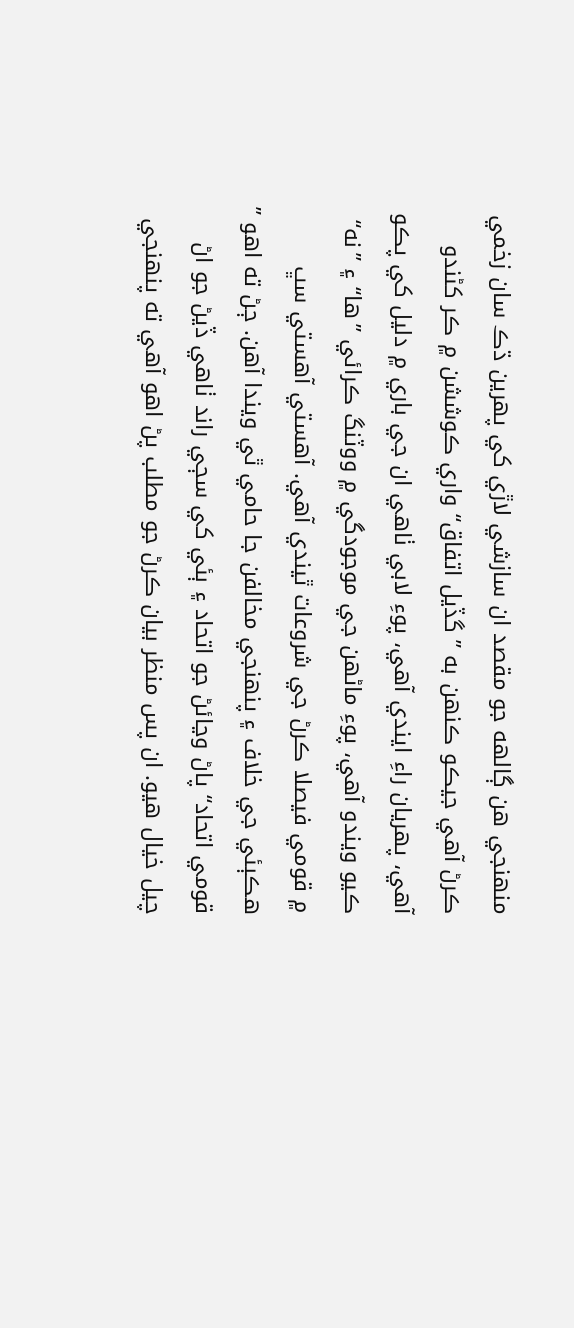منهنجي هن ڳالهه جو مقصد ان سازشي لاڙي کي پهرين ڌڪ سان زخمي ڪرڻ آهي جيڪو ڪنهن به ” گڏيل اتفاق“ واري ڪوششن ۾ ڪر کڻندو آهي، پهريان راءِ ايندي آهي، پوءِ لابي ٺاهي ان جي باري ۾ دليل کي پڪو ڪيو ويندو آهي، پوءِ ماڻهن جي موجودگي ۾ ووٽنگ ڪرائي ”ها“ ۽ ”نه“ ۾ قومي فيصلا ڪرڻ جي شروعات ٿيندي آهي. آهستي آهستي سڀ هڪٻئي جي خلاف ۽ پنهنجي مخالفن جا حامي ٿي ويندا آهن. ڄڻ ته اهو ” قومي اتحاد“ پاڻ وڃائڻ جو اتحاد ۽ ٻئي کي سڄي راند ٺاهي ڏيڻ جو اڻ چيل خيال هيو. ان پس منظر بيان ڪرڻ جو مطلب پڻ اهو آهي ته پنهنجي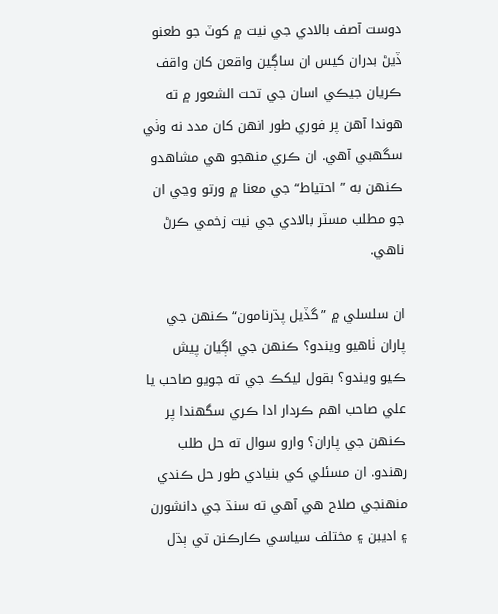دوست آصف بالادي جي نيت ۾ کوٽ جو طعنو ڏيڻ بدران کيس ان ساڳين واقعن کان واقف ڪريان جيڪي اسان جي تحت الشعور ۾ ته هوندا آهن پر فوري طور انهن کان مدد نه وٺي سگهبي آهي. ان ڪري منهجو هي مشاهدو ڪنهن به ” احتياط“ جي معنا ۾ ورتو وڃي ان جو مطلب مسٽر بالادي جي نيت زخمي ڪرڻ ناهي.

ان سلسلي ۾ ”گڏيل پڌرنامون“ ڪنهن جي پاران ٺاهيو ويندو؟ ڪنهن جي اڳيان پيش ڪيو ويندو؟ بقول ليکڪ جي ته جويو صاحب يا علي صاحب اهم ڪردار ادا ڪري سگهندا پر ڪنهن جي پاران؟ وارو سوال ته حل طلب رهندو. ان مسئلي کي بنيادي طور حل ڪندي منهنجي صلاح هي آهي ته سنڌ جي دانشورن ۽ اديبن ۽ مختلف سياسي ڪارڪنن تي ٻڌل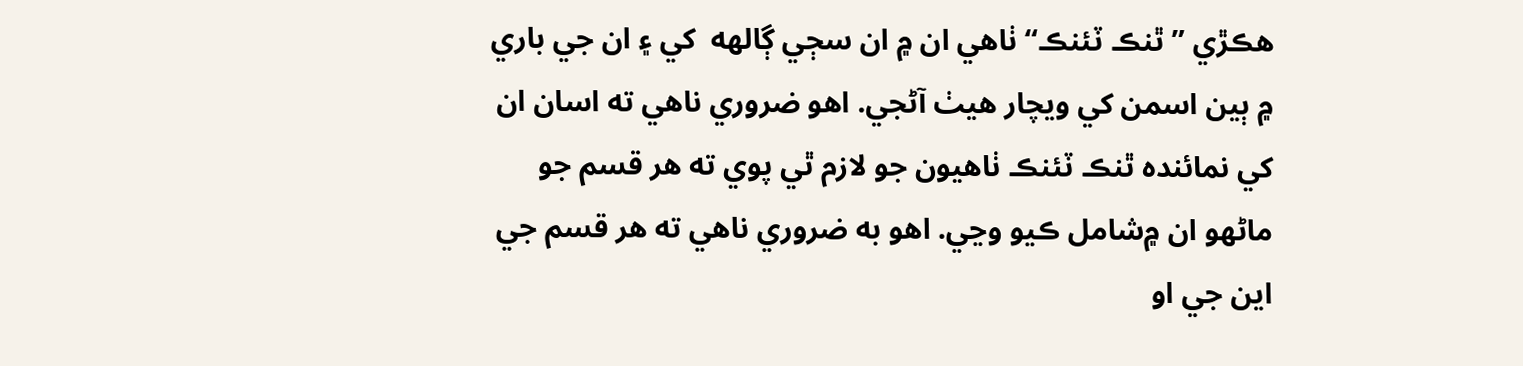هڪڙي ” ٿنڪ ٽئنڪ“ ٺاهي ان ۾ ان سڄي ڳالهه  کي ۽ ان جي باري ۾ ٻين اسمن کي ويچار هيٺ آڻجي. اهو ضروري ناهي ته اسان ان کي نمائنده ٿنڪ ٽئنڪ ٺاهيون جو لازم ٿي پوي ته هر قسم جو ماڻهو ان ۾شامل ڪيو وڃي. اهو به ضروري ناهي ته هر قسم جي اين جي او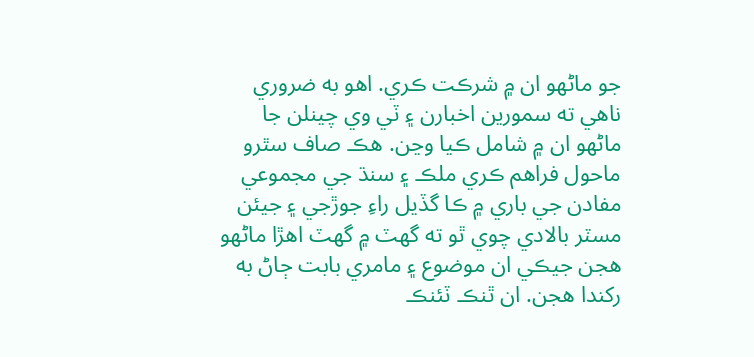جو ماڻهو ان ۾ شرڪت ڪري. اهو به ضروري ناهي ته سمورين اخبارن ۽ ٽي وي چينلن جا ماڻهو ان ۾ شامل ڪيا وڃن. هڪ صاف سٿرو ماحول فراهم ڪري ملڪ ۽ سنڌ جي مجموعي مفادن جي باري ۾ ڪا گڏيل راءِ جوڙجي ۽ جيئن مسٽر بالادي چوي ٿو ته گهٽ ۾ گهٽ اهڙا ماڻهو هجن جيڪي ان موضوع ۽ مامري بابت ڄاڻ به رکندا هجن. ان ٿنڪ ٽئنڪ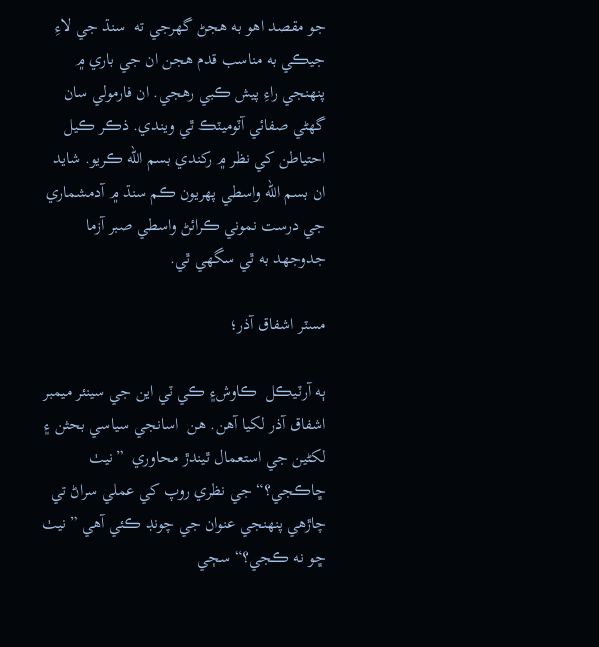جو مقصد اهو به هجڻ گهرجي ته  سنڌ جي لاءِ جيڪي به مناسب قدم هجن ان جي باري ۾ پنهنجي راءِ پيش ڪبي رهجي. ان فارمولي سان گهڻي صفائي آٽوميٽڪ ٿي ويندي. ذڪر ڪيل احتياطن کي نظر ۾ رکندي بسم الله ڪريو. شايد ان بسم الله واسطي پهريون ڪم سنڌ ۾ آدمشماري جي درست نموني ڪرائڻ واسطي صبر آزما جدوجهد به ٿي سگهي ٿي.

مسٽر اشفاق آذر؛

ٻه آرٽيڪل  ڪاوش۽ ڪي ٽي اين جي سينئر ميمبر اشفاق آذر لکيا آهن. هن  اسانجي سياسي بحثن ۽ لکڻين جي استعمال ٿيندڙ محاوري  ”نيٺ ڇاڪجي؟“ جي نظري روپ کي عملي سراڻ تي چاڙهي پنهنجي عنوان جي چونڊ ڪئي آهي ” نيٺ ڇو نه ڪجي؟“ سڄي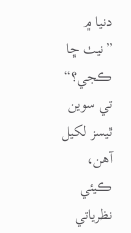دنيا ۾ ”نيٺ ڇا ڪجي؟“ تي سوين ٿيسز لکيل آهن، ڪيئي نظرياتي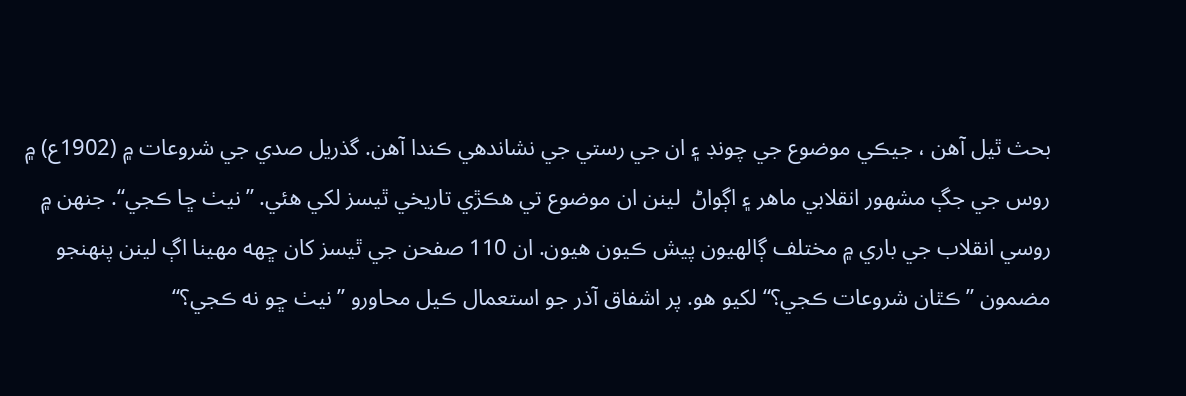بحث ٿيل آهن ، جيڪي موضوع جي چونڊ ۽ ان جي رستي جي نشاندهي ڪندا آهن. گذريل صدي جي شروعات ۾ (1902ع) ۾ روس جي جڳ مشهور انقلابي ماهر ۽ اڳواڻ  لينن ان موضوع تي هڪڙي تاريخي ٿيسز لکي هئي. ”نيٺ ڇا ڪجي“. جنهن ۾ روسي انقلاب جي باري ۾ مختلف ڳالهيون پيش ڪيون هيون. ان 110 صفحن جي ٿيسز کان ڇهه مهينا اڳ لينن پنهنجو مضمون ” ڪٿان شروعات ڪجي؟“ لکيو هو. پر اشفاق آذر جو استعمال ڪيل محاورو ”نيٺ ڇو نه ڪجي؟“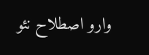وارو اصطلاح نئو